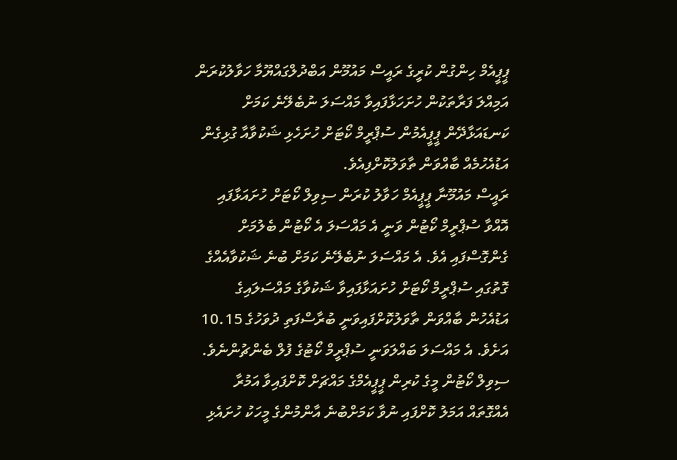ޕީޕީއެމް ހިންގުން ކުރީގެ ރައީސް މައުމޫން އަބްދުލްގައްޔޫމާ ހަވާލުކުރަން އަމިއްލަ ފަރާތަކުން ހުށަހަޅާފައިވާ މައްސަލަ ނުބެލޭނެ ކަމަށް ކަނޑައަޅާދޭން ޕީޕީއެމުން ސުޕްރީމް ކޯޓަށް ހުށަހެޅި ޝަކުވާއާ ގުޅިގެން އަޑުއެހުމެއް ބާއްވަން ތާވަލުކޮށްފިއެވެ.
ރައީސް މައުމޫނާ ޕީޕީއެމް ހަވާލު ކުރަން ސިވިލް ކޯޓަށް ހުށައަޅާފައި އޮއްވާ ސުޕްރީމް ކޯޓުން ވަނީ އެ މައްސަލަ އެ ކޯޓުން ބެލުމަށް ގެންގޮސްފައި އެވެ. އެ މައްސަލަ ނުބެލޭނެ ކަމަށް ބުނެ ޝަކުވާއެއްގެ ގޮތުގައި ސުޕްރީމް ކޯޓަށް ހުށައަޅާފައިވާ ޝަކުވާގެ މައްސަލައިގެ އަޑުއެހުން ބާއްވަން ތާވަލުކޮށްފައިވަނީ ބުރާސްފަތި ދުވަހުގެ 10.15 އަށެވެ. އެ މައްސަލަ ބައްލަވަނީ ސުޕްރީމް ކޯޓުގެ ފުލް ބެންޗުންނެވެ.
ސިވިލް ކޯޓުން މީގެ ކުރިން ޕީޕީއެމްގެ މައްޗަށް ކޮށްފައިވާ އަމުރާ އެއްގޮތައް އަމަލު ކޮށްފައި ނުވާ ކަމަށްބުނެ އާންމުންގެ މީހަކު ހުށައެޅި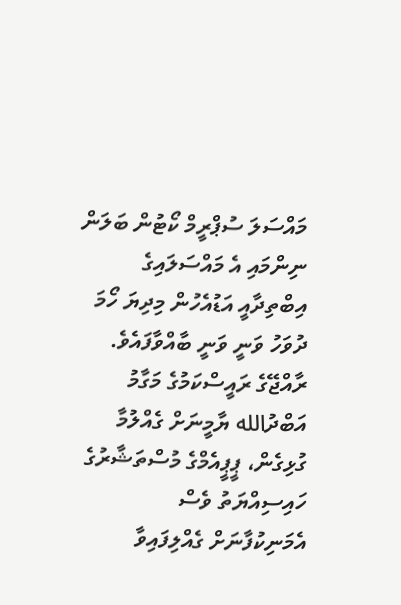މައްސަލަ ސުޕްރީމް ކޯޓުން ބަލަން ނިންމައި އެ މައްސަލައިގެ އިބްތިދާއީ އަޑުއެހުން މިދިޔަ ހޯމަ ދުވަހު ވަނީ ވަނީ ބާއްވާފައެވެ. ރާއްޖޭގެ ރައީސްކަމުގެ މަގާމު އަބްދުالله ޔާމީނަށް ގެއްލުމާ ގުޅިގެން، ޕީޕީއެމްގެ މުސްތަޝާރުގެ ހައިސިއްޔަތު ވެސް އެމަނިކުފާނަށް ގެއްލިފައިވާ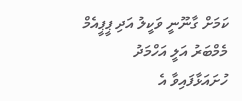ކަމަށް ގާނޫނީ ވަކީލު އަދި ޕީޕީއެމް މެމްބަރު އަލީ އަހްމަދު ހުށައަޅާފައިވާ އެ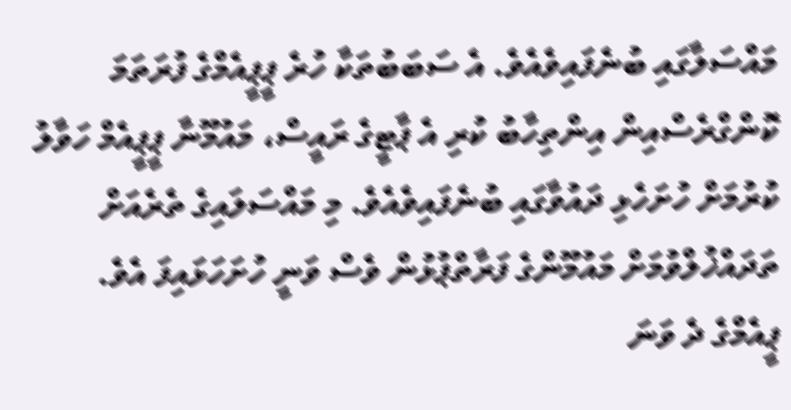މައްސަލާގައި ބުނެފައިވެއެވެ. އެ ސަބަބުތަކާ ހުރެ ޕީޕީއެމްގެ ފުރަތަމަ ކޮންގްރެސްއިން އިންތިހާބު ކުރި އެ ޕާޓީގެ ރައީސް، މައުމޫނާ ޕީޕީއެމް ހަވާލު ކުރުމަށް ހުށަހެޅި ދައުވާގައި ބުނެފައިވެއެވެ. މި މައްސަލައިގެ ތެރެއަށް ތަދައްޚުލްވުމަށް މައުމޫންގެ ފަރާތްޕުޅުން ވެސް ވަނީ ހުށަހަޅައިފަ އެވެ.
ޕީއެމްގެ ދެ ވަނަ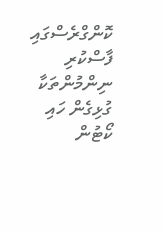ކޮންގްރެސްގައި ފާސްކުރި ނިންމުންތަކާ ގުޅިގެން ހައި ކޯޓުން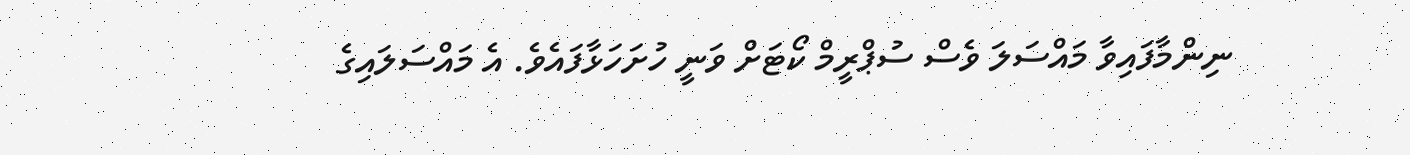ނިންމާފައިވާ މައްސަލަ ވެސް ސުޕްރީމް ކޯޓަށް ވަނީ ހުށަހަޅާފައެވެ. އެ މައްސަލައިގެ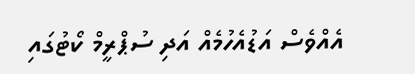އެއްވެސް އަޑުއެހުމެއް އަދި ސުޕްރީމް ކޯޓުގައި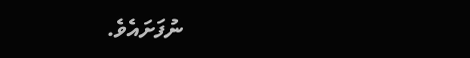ނުފަށައެވެ.